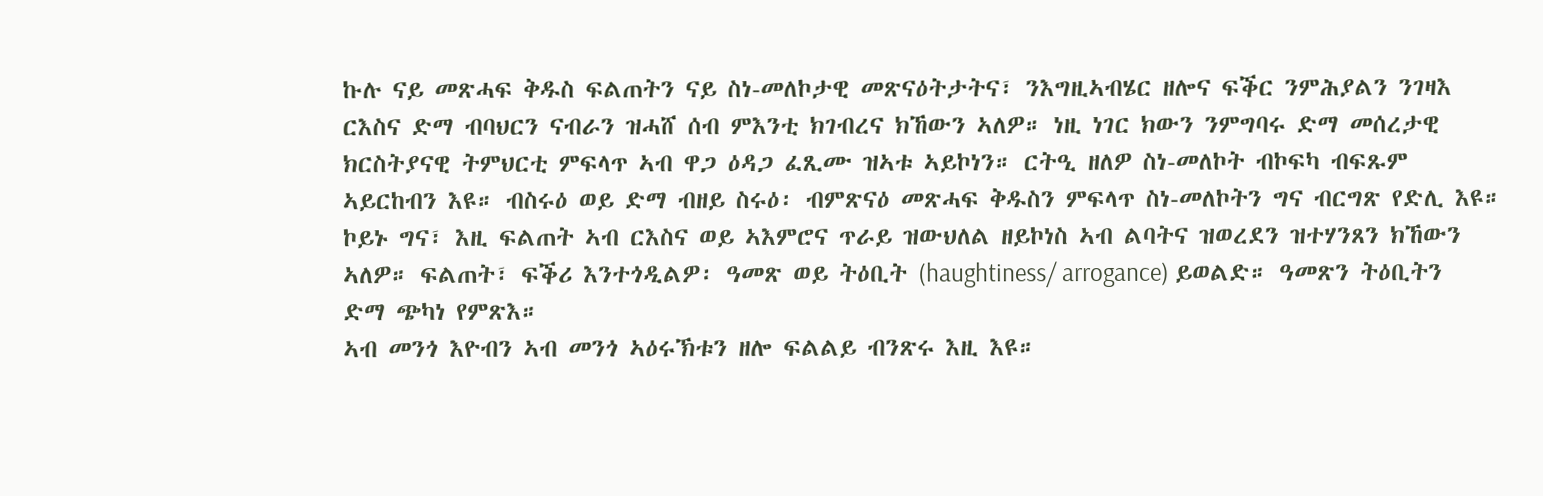ኩሉ ናይ መጽሓፍ ቅዱስ ፍልጠትን ናይ ስነ-መለኮታዊ መጽናዕትታትና፣ ንእግዚኣብሄር ዘሎና ፍቕር ንምሕያልን ንገዛእ ርእስና ድማ ብባህርን ናብራን ዝሓሸ ሰብ ምእንቲ ክገብረና ክኸውን ኣለዎ። ነዚ ነገር ክውን ንምግባሩ ድማ መሰረታዊ ክርስትያናዊ ትምህርቲ ምፍላጥ ኣብ ዋጋ ዕዳጋ ፈጺሙ ዝኣቱ ኣይኮነን። ርትዒ ዘለዎ ስነ-መለኮት ብኮፍካ ብፍጹም ኣይርከብን እዩ። ብስሩዕ ወይ ድማ ብዘይ ስሩዕ፡ ብምጽናዕ መጽሓፍ ቅዱስን ምፍላጥ ስነ-መለኮትን ግና ብርግጽ የድሊ እዩ። ኮይኑ ግና፣ እዚ ፍልጠት ኣብ ርእስና ወይ ኣእምሮና ጥራይ ዝውህለል ዘይኮነስ ኣብ ልባትና ዝወረደን ዝተሃንጸን ክኸውን ኣለዎ። ፍልጠት፣ ፍቕሪ እንተጎዲልዎ፡ ዓመጽ ወይ ትዕቢት (haughtiness/ arrogance) ይወልድ። ዓመጽን ትዕቢትን ድማ ጭካነ የምጽእ።
ኣብ መንጎ እዮብን ኣብ መንጎ ኣዕሩኽቱን ዘሎ ፍልልይ ብንጽሩ እዚ እዩ።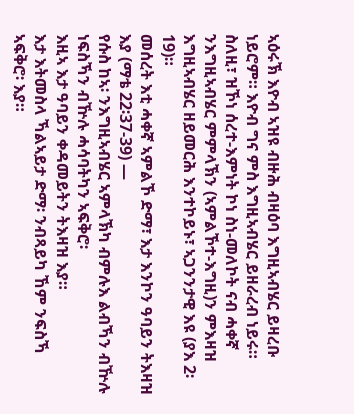ኣዕሩኽ እዮብ ኣዝዩ ብዙሕ ብዛዕባ እግዚኣብሄር ይዛረቡ ነይሮም። እዮብ ግና ምስ እግዚኣብሄር ይዘራረብ ነይሩ። ስለዚ፣ ዝኾነ ሰረተ-እምነት ኮነ ስነ-መለኮት ናብ ሓቀኛ ንእግዚኣብሄር ምምላኽን (ኣምልኾተ-እግዚ)ን ምእዛዝ እግዚኣብሄር ዘይመርሕ እንተኮይኑ፣ ኣጋንንታዊ እዩ (ያእ 2፡19)።
መሰረት እቲ ሓቀኛ ኣምልኾ ድማ፣ እታ እንኮን ዓባይን ትእዛዝ እያ (ማቴ 22፡37-39) —
የሱስ ከኣ፡ ንእግዚኣብሄር ኣምላኽካ ብምሉእ ልብኻን ብዅሉ ነፍስኻን ብዅሉ ሓሳባትካን ኣፍቅሮ፡
እዚኣ እታ ዓባይን ቀዳመይትን ትእዛዝ እያ።
እታ እትመስላ ኻልኣይታ ድማ፡ ንብጻይካ ኸም ንፍስኻ ኣፍቅሮ፡ እያ።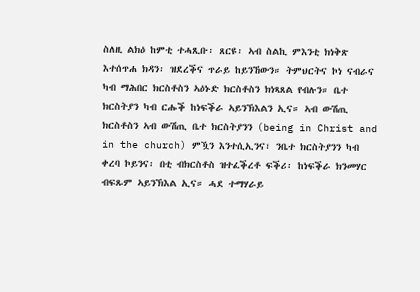ስለዚ ልክዕ ከምቲ ተሓጺቡ፡ ጸርዩ፡ ኣብ ስልኪ ምእንቲ ክነቅጽ እተሰጥሐ ክዳን፡ ዝደረቕና ጥራይ ከይንኸውን። ትምህርትና ኮነ ናብራና ካብ ማሕበር ክርስቶስን ኣዕኑድ ክርስቶስን ክነጻጸል የብሉን። ቤተ ክርስትያን ካብ ርሑቕ ከነፍቕራ ኣይንኽእልን ኢና። ኣብ ውሽጢ ክርስቶስን ኣብ ውሽጢ ቤተ ክርስትያንን (being in Christ and in the church) ምዃን እንተሲኢንና፣ ንቤተ ክርስትያንን ካብ ቀረባ ኮይንና፡ በቲ ብክርስቶስ ዝተፈቕረቶ ፍቕሪ፡ ከነፍቕራ ክንመሃር ብፍጹም ኣይንኽእል ኢና። ሓደ ተማሃራይ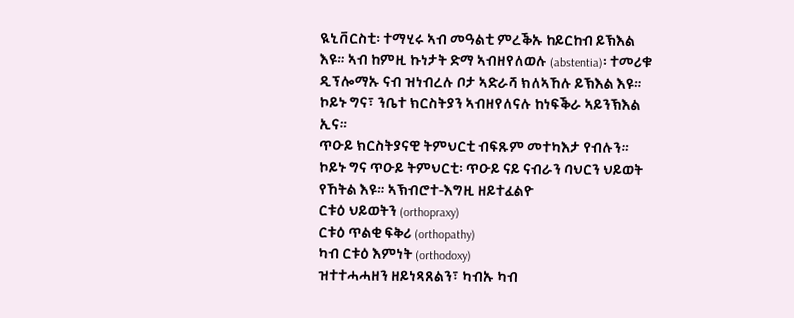ዪኒቨርስቲ፡ ተማሂሩ ኣብ መዓልቲ ምረቕኡ ከይርከብ ይኽእል እዩ። ኣብ ከምዚ ኩነታት ድማ ኣብዘየለወሉ (abstentia)፡ ተመሪቁ ዲፕሎማኡ ናብ ዝነብረሉ ቦታ ኣድራሻ ክለኣኸሉ ይኽእል እዩ። ኮይኑ ግና፣ ንቤተ ክርስትያን ኣብዘየለናሉ ከነፍቕራ ኣይንኽእል ኢና።
ጥዑይ ክርስትያናዊ ትምህርቲ ብፍጹም መተካእታ የብሉን። ኮይኑ ግና ጥዑይ ትምህርቲ፡ ጥዑይ ናይ ናብራን ባህርን ህይወት የኸትል እዩ። ኣኽብሮተ-እግዚ ዘይተፈልዮ
ርቱዕ ህይወትን (orthopraxy)
ርቱዕ ጥልቂ ፍቅሪ (orthopathy)
ካብ ርቱዕ እምነት (orthodoxy)
ዝተተሓሓዘን ዘይነጻጸልን፣ ካብኡ ካብ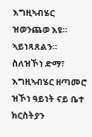እግዚኣብሄር ዝወንጨወ እዩ። ኣይነጻጸልን። ስለዝኾነ ድማ፣ እግዚኣብሄር ዘጣመሮ ዝኾነ ዓይነት ናይ ቤተ ክርስትያን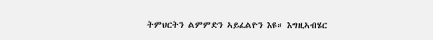ትምህርትን ልምምድን ኣይፈልዮን እዩ። እግዚኣብሄር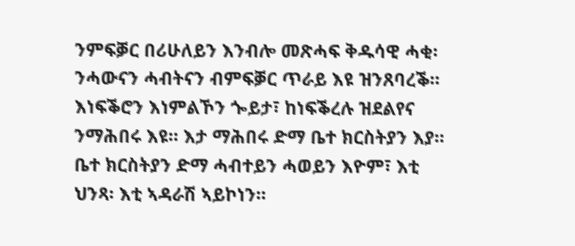ንምፍቓር በሪሁለይን እንብሎ መጽሓፍ ቅዱሳዊ ሓቂ፡ ንሓውናን ሓብትናን ብምፍቓር ጥራይ እዩ ዝንጸባረቕ። እነፍቕሮን እነምልኾን ጐይታ፣ ከነፍቕረሉ ዝደልየና ንማሕበሩ እዩ። እታ ማሕበሩ ድማ ቤተ ክርስትያን እያ። ቤተ ክርስትያን ድማ ሓብተይን ሓወይን እዮም፣ እቲ ህንጻ፡ እቲ ኣዳራሽ ኣይኮነን።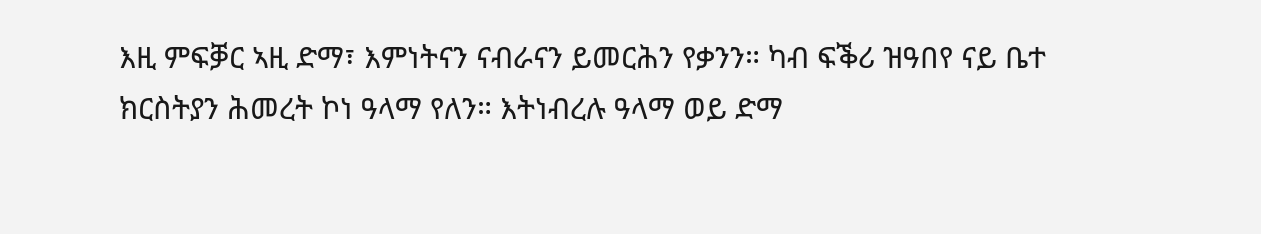እዚ ምፍቓር ኣዚ ድማ፣ እምነትናን ናብራናን ይመርሕን የቃንን። ካብ ፍቕሪ ዝዓበየ ናይ ቤተ ክርስትያን ሕመረት ኮነ ዓላማ የለን። እትነብረሉ ዓላማ ወይ ድማ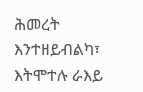ሕመረት እንተዘይብልካ፣ እትሞተሉ ራእይ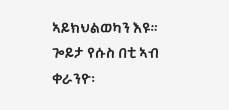ኣይክህልወካን እዩ።
ጐይታ የሱስ በቲ ኣብ ቀራንዮ፡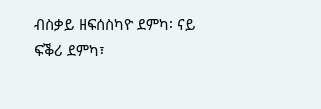ብስቃይ ዘፍሰስካዮ ደምካ፡ ናይ ፍቕሪ ደምካ፣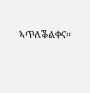ኣጥለቕልቀና።